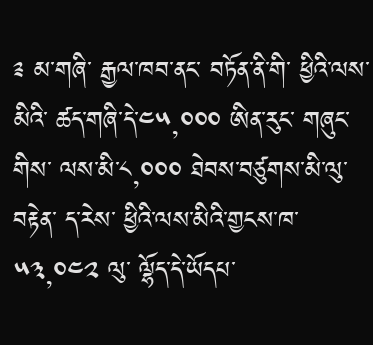༉ མ་གཞི་ རྒྱལ་ཁབ་ནང་ བཏོན་ནི་གི་ ཕྱིའི་ལས་མིའི་ ཚད་གཞི་དེ་༤༥,༠༠༠ ཨིན་རུང་ གཞུང་གིས་ ལས་མི་༨,༠༠༠ ཐེབས་བཙུགས་མི་ལུ་བརྟེན་ ད་རེས་ ཕྱིའི་ལས་མིའི་གྱངས་ཁ་༥༣,༠༤༢ ལུ་ ལྷོད་དེ་ཡོདཔ་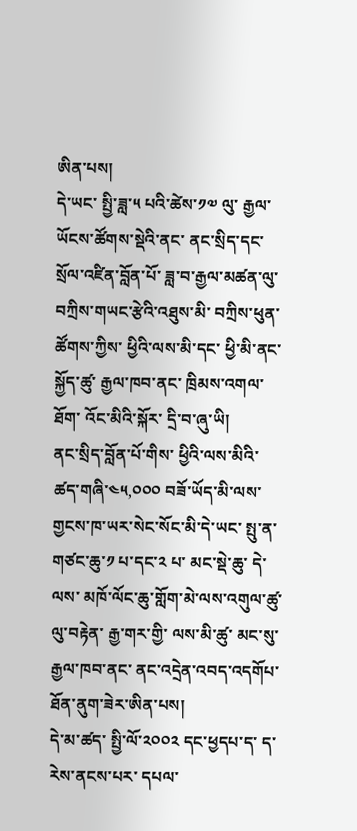ཨིན་པས།
དེ་ཡང་ སྤྱི་ཟླ་༥ པའི་ཚེས་༡༧ ལུ་ རྒྱལ་ཡོངས་ཚོགས་སྡེའི་ནང་ ནང་སྲིད་དང་ སྲོལ་འཛིན་བློན་པོ་ ཟླ་བ་རྒྱལ་མཚན་ལུ་ བཀྲིས་གཡང་རྩེའི་འཐུས་མི་ བཀྲིས་ཕུན་ཚོགས་ཀྱིས་ ཕྱིའི་ལས་མི་དང་ ཕྱི་མི་ནང་སྐྱོད་ཚུ་ རྒྱལ་ཁབ་ནང་ ཁྲིམས་འགལ་ཐོག་ འོང་མིའི་སྐོར་ དྲི་བ་ཞུ་ཡི།
ནང་སྲིད་བློན་པོ་གིས་ ཕྱིའི་ལས་མིའི་ ཚད་གཞི་༤༥,༠༠༠ བཟོ་ཡོད་མི་ལས་ གྱངས་ཁ་ཡར་སེང་སོང་མི་དེ་ཡང་ སྤུ་ན་གཙང་ཆུ་༡ པ་དང་༢ པ་ མང་སྡེ་ཆུ་ དེ་ལས་ མཁོ་ལོང་ཆུ་གློག་མེ་ལས་འགུལ་ཚུ་ལུ་བརྟེན་ རྒྱ་གར་གྱི་ ལས་མི་ཚུ་ མང་སུ་ རྒྱལ་ཁབ་ནང་ ནང་འདྲེན་འབད་འདགོཔ་ ཐོན་ནུག་ཟེར་ཨིན་པས།
དེ་མ་ཚད་ སྤྱི་ལོ་༢༠༠༢ དང་ཕྱདཔ་ད་ ད་རེས་ནངས་པར་ དཔལ་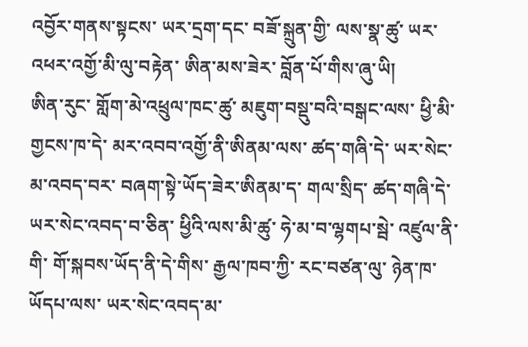འབྱོར་གནས་སྟངས་ ཡར་དྲག་དང་ བཟོ་སྐྲུན་གྱི་ ལས་སྣ་ཚུ་ ཡར་འཕར་འགྱོ་མི་ལུ་བརྟེན་ ཨིན་མས་ཟེར་ བློན་པོ་གིས་ཞུ་ཡི།
ཨིན་རུང་ གློག་མེ་འཕྲུལ་ཁང་ཚུ་ མཇུག་བསྡུ་བའི་བསྒང་ལས་ ཕྱི་མི་གྱངས་ཁ་དེ་ མར་འབབ་འགྱོ་ནི་ཨིནམ་ལས་ ཚད་གཞི་དེ་ ཡར་སེང་མ་འབད་བར་ བཞག་སྟེ་ཡོད་ཟེར་ཨིནམ་ད་ གལ་སྲིད་ ཚད་གཞི་དེ་ ཡར་སེང་འབད་བ་ཅིན་ ཕྱིའི་ལས་མི་ཚུ་ ཧེ་མ་བ་ལྷགཔ་སྦེ་ འཛུལ་ནི་གི་ གོ་སྐབས་ཡོད་ནི་དེ་གིས་ རྒྱལ་ཁབ་ཀྱི་ རང་བཙན་ལུ་ ཉེན་ཁ་ཡོདཔ་ལས་ ཡར་སེང་འབད་མ་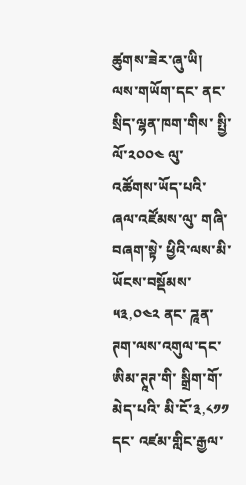ཚུགས་ཟེར་ཞུ་ཡི།
ལས་གཡོག་དང་ ནང་སྲིད་ལྷན་ཁག་གིས་ སྤྱི་ལོ་༢༠༠༤ ལུ་ འཚོགས་ཡོད་པའི་ ཞལ་འཛོམས་ལུ་ གཞི་བཞག་སྟེ་ ཕྱིའི་ལས་མི་ཡོངས་བསྡོམས་༥༣,༠༤༢ ནང་ ཌཱན་ཊག་ལས་འགུལ་དང་ ཨིམ་ཊཱཊ་གི་ སྒྲིག་གོ་མེད་པའི་ མི་ངོ་༣,༨༡༡ དང་ འཛམ་གླིང་རྒྱལ་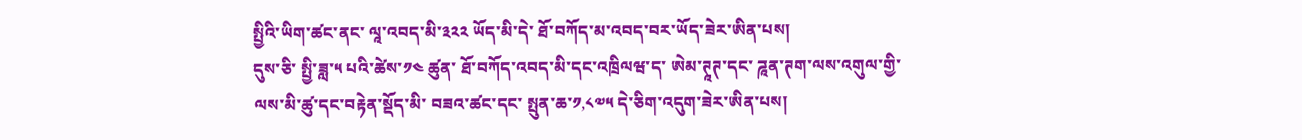སྤྱིའི་ཡིག་ཚང་ནང་ ལཱ་འབད་མི་༣༢༢ ཡོད་མི་དེ་ ཐོ་བཀོད་མ་འབད་བར་ཡོད་ཟེར་ཨིན་པས།
དུས་ཅི་ སྤྱི་ཟླ་༥ པའི་ཚེས་༡༤ ཚུན་ ཐོ་བཀོད་འབད་མི་དང་འཁྲིལཝ་ད་ ཨེམ་ཊཱཊ་དང་ ཌཱན་ཊག་ལས་འགུལ་གྱི་ ལས་མི་ཚུ་དང་བརྟེན་སྡོད་མི་ བཟའ་ཚང་དང་ སྤུན་ཆ་༡,༨༧༥ དེ་ཅིག་འདུག་ཟེར་ཨིན་པས།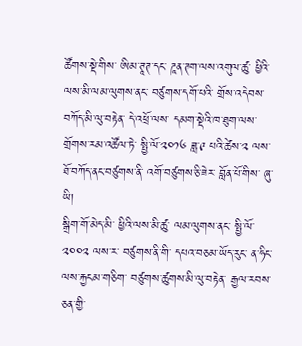ཚོགས་སྡེ་གིས་ ཨིམ་ཊཱཊ་དང་ ཌཱན་ཊག་ལས་འགུལ་ཚུ་ ཕྱིའི་ལས་མི་ལམ་ལུགས་ནང་ བཙུགས་དགོ་པའི་ གྲོས་འདེབས་བཀོད་མི་ལུ་བརྟེན་ དེ་འཕྲོ་ལས་ དམག་སྡེའི་ཁ་ཐུག་ལས་ གྲོགས་རམ་འཚོལ་ཏེ་ སྤྱི་ལོ་༢༠༡༦ ཟླ་༩ པའི་ཚེས་༢ ལས་ ཐོ་བཀོད་ནང་བཙུགས་ནི་ འགོ་བཙུགས་ཅི་ཟེར་ བློན་པོ་གིས་ ཞུ་ཡི།
སྒྲིག་གོ་མེད་མི་ ཕྱིའི་ལས་མི་ཚུ་ ལམ་ལུགས་ནང་ སྤྱི་ལོ་༢༠༠༢ ལས་ར་ བཙུགས་ནི་གི་ དཔའ་བཅམ་ཡོད་རུང་ ན་ཧིང་ལས་རྐྱངམ་གཅིག་ བཙུགས་ཚུགས་མི་ལུ་བརྟེན་ རྒྱལ་རབས་ཅན་གྱི་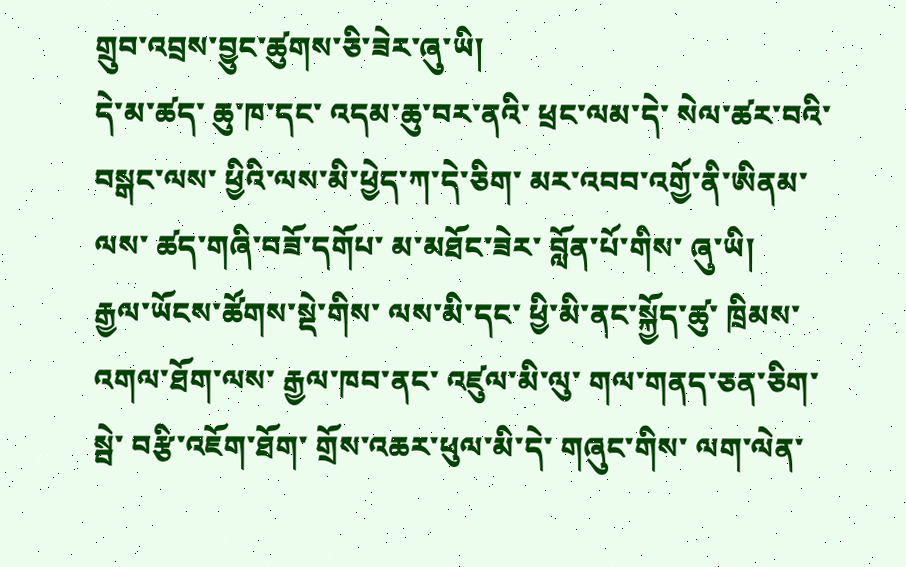གྲུབ་འབྲས་བྱུང་ཚུགས་ཅི་ཟེར་ཞུ་ཡི།
དེ་མ་ཚད་ ཆུ་ཁ་དང་ འདམ་ཆུ་བར་ནའི་ ཕྲང་ལམ་དེ་ སེལ་ཚར་བའི་བསྒང་ལས་ ཕྱིའི་ལས་མི་ཕྱེད་ཀ་དེ་ཅིག་ མར་འབབ་འགྱོ་ནི་ཨིནམ་ལས་ ཚད་གཞི་བཟོ་དགོཔ་ མ་མཐོང་ཟེར་ བློན་པོ་གིས་ ཞུ་ཡི།
རྒྱལ་ཡོངས་ཚོགས་སྡེ་གིས་ ལས་མི་དང་ ཕྱི་མི་ནང་སྐྱོད་ཚུ་ ཁྲིམས་འགལ་ཐོག་ལས་ རྒྱལ་ཁབ་ནང་ འཛུལ་མི་ལུ་ གལ་གནད་ཅན་ཅིག་སྦེ་ བརྩི་འཇོག་ཐོག་ གྲོས་འཆར་ཕུལ་མི་དེ་ གཞུང་གིས་ ལག་ལེན་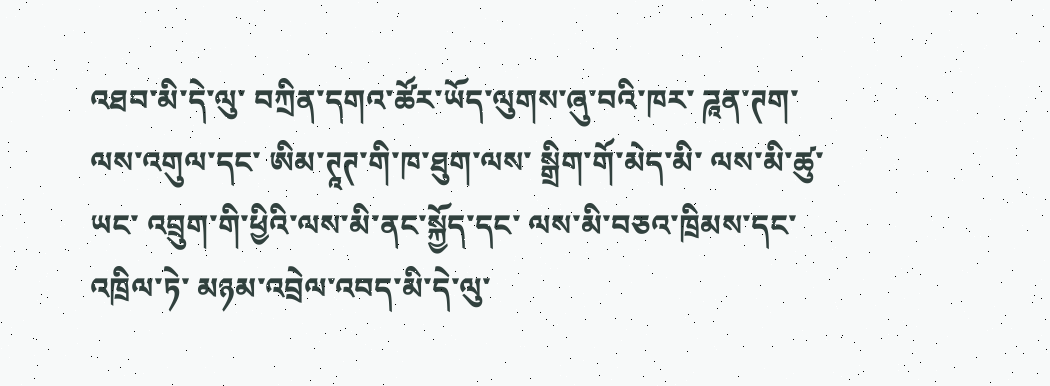འཐབ་མི་དེ་ལུ་ བཀྲིན་དགའ་ཚོར་ཡོད་ལུགས་ཞུ་བའི་ཁར་ ཌཱན་ཊག་ལས་འགུལ་དང་ ཨིམ་ཊཱཊ་གི་ཁ་ཐུག་ལས་ སྒྲིག་གོ་མེད་མི་ ལས་མི་ཚུ་ཡང་ འབྲུག་གི་ཕྱིའི་ལས་མི་ནང་སྐྱོད་དང་ ལས་མི་བཅའ་ཁྲིམས་དང་འཁྲིལ་ཏེ་ མཉམ་འབྲེལ་འབད་མི་དེ་ལུ་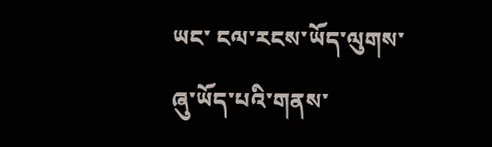ཡང་ ངལ་རངས་ཡོད་ལུགས་ ཞུ་ཡོད་པའི་གནས་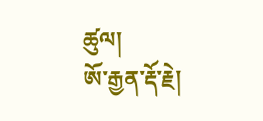ཚུལ།
ཨོ་རྒྱན་རྡོ་རྗེ།